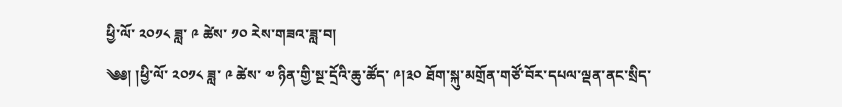ཕྱི་ལོ་ ༢༠༡༨ ཟླ་ ༩ ཚེས་ ༡༠ རེས་གཟའ་ཟླ་བ།
༄༅། །ཕྱི་ལོ་ ༢༠༡༨ ཟླ་ ༩ ཚེས་ ༧ ཉིན་གྱི་སྔ་དྲོའི་ཆུ་ཚོད་ ༩།༣༠ ཐོག་སྐུ་མགྲོན་གཙོ་བོར་དཔལ་ལྡན་ནང་སྲིད་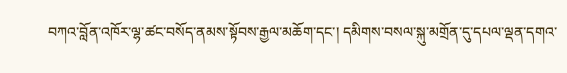བཀའ་བློན་འཁོར་ལྷ་ཚང་བསོད་ནམས་སྟོབས་རྒྱལ་མཆོག་དང་། དམིགས་བསལ་སྐུ་མགྲོན་དུ་དཔལ་ལྡན་དགའ་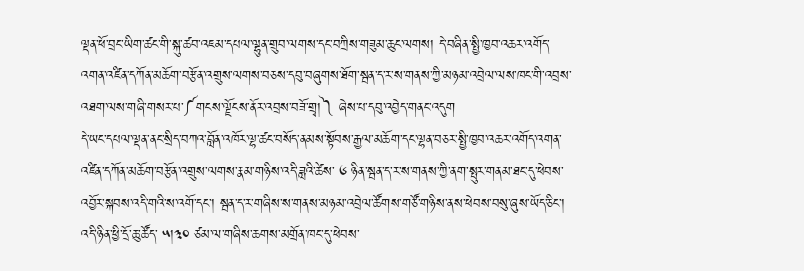ལྡན་ཕོ་བྲང་ཡིག་ཚང་གི་སྐུ་ཚབ་འཇམ་དཔལ་ལྷུན་གྲུབ་ལགས་དང་བཀྲིས་གཟུམ་ཆུང་ལགས། དེ་བཞིན་སྤྱི་ཁྱབ་འཆར་འགོད་འགན་འཛིན་དཀོན་མཆོག་བརྩོན་འགྲུས་ལགས་བཅས་དབུ་བཞུགས་ཐོག་སྦན་ད་ར་ས་གནས་ཀྱི་མཉམ་འབྲེལ་ལས་ཁང་གི་འབྲས་འཐག་ལས་གཞི་གསར་པ་༼གངས་ལྗོངས་ནོར་འབྲས་བཟོ་གྲྭ།༽ ཞེས་པ་དབུ་འབྱེད་གནང་འདུག
དེ་ཡང་དཔལ་ལྡན་ནང་སྲིད་བཀའ་བློན་འཁོར་ལྷ་ཚང་བསོད་ནམས་སྟོབས་རྒྱལ་མཆོག་དང་ལྷན་བཅར་སྤྱི་ཁྱབ་འཆར་འགོད་འགན་འཛིན་དཀོན་མཆོག་བརྩོན་འགྲུས་ལགས་རྣམ་གཉིས་འདི་ཟླའི་ཚེས་ ༦ ཉིན་སྦན་ད་ར་ས་གནས་ཀྱི་ནག་སྤུར་གནམ་ཐང་དུ་ཕེབས་འབྱོར་སྐབས་འདི་གའི་ས་འགོ་དང་། སྦན་ད་ར་གཞིས་ས་གནས་མཉམ་འབྲེལ་ཚོགས་གཙོ་གཉིས་ནས་ཕེབས་བསུ་ཞུས་ཡོད་ཅིང་། འདི་ཉིན་ཕྱི་དྲོ་ཆུ་ཚོད་ ༥།༣༠ ཙམ་ལ་གཞིས་ཆགས་མགྲོན་ཁང་དུ་ཕེབས་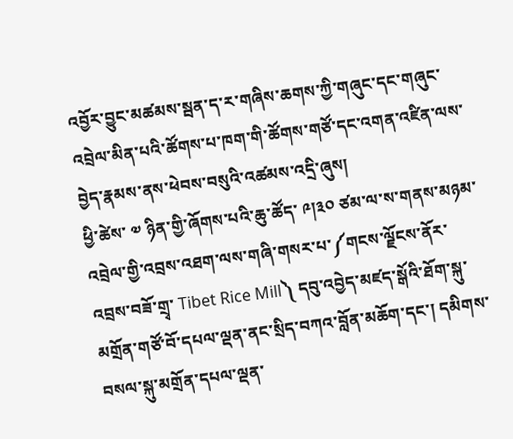འབྱོར་བྱུང་མཚམས་སྦན་ད་ར་གཞིས་ཆགས་ཀྱི་གཞུང་དང་གཞུང་འབྲེལ་མིན་པའི་ཚོགས་པ་ཁག་གི་ཚོགས་གཙོ་དང་འགན་འཛིན་ལས་བྱེད་རྣམས་ནས་ཕེབས་བསུའི་འཚམས་འདྲི་ཞུས།
ཕྱི་ཚེས་ ༧ ཉིན་གྱི་ཞོགས་པའི་ཆུ་ཚོད་ ༩།༣༠ ཙམ་ལ་ས་གནས་མཉམ་འབྲེལ་གྱི་འབྲས་འཐག་ལས་གཞི་གསར་པ་༼གངས་ལྗོངས་ནོར་འབྲས་བཟོ་གྲྭ་ Tibet Rice Mill༽ དབུ་འབྱེད་མཛད་སྒོའི་ཐོག་སྐུ་མགྲོན་གཙོ་བོ་དཔལ་ལྡན་ནང་སྲིད་བཀའ་བློན་མཆོག་དང་། དམིགས་བསལ་སྐུ་མགྲོན་དཔལ་ལྡན་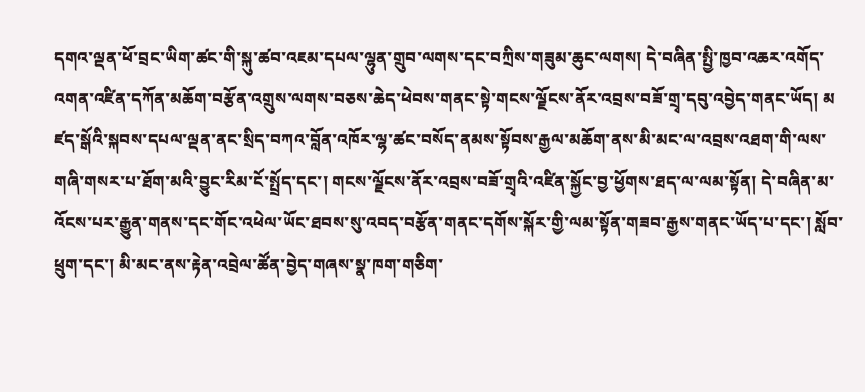དགའ་ལྡན་ཕོ་བྲང་ཡིག་ཚང་གི་སྐུ་ཚབ་འཇམ་དཔལ་ལྷུན་གྲུབ་ལགས་དང་བཀྲིས་གཟུམ་ཆུང་ལགས། དེ་བཞིན་སྤྱི་ཁྱབ་འཆར་འགོད་འགན་འཛིན་དཀོན་མཆོག་བརྩོན་འགྲུས་ལགས་བཅས་ཆེད་ཕེབས་གནང་སྟེ་གངས་ལྗོངས་ནོར་འབྲས་བཟོ་གྲྭ་དབུ་འབྱེད་གནང་ཡོད། མ
ཛད་སྒོའི་སྐབས་དཔལ་ལྡན་ནང་སྲིད་བཀའ་བློན་འཁོར་ལྷ་ཚང་བསོད་ནམས་སྟོབས་རྒྱལ་མཆོག་ནས་མི་མང་ལ་འབྲས་འཐག་གི་ལས་གཞི་གསར་པ་ཐོག་མའི་བྱུང་རིམ་ངོ་སྤྲོད་དང་། གངས་ལྗོངས་ནོར་འབྲས་བཟོ་གྲྭའི་འཛིན་སྐྱོང་བྱ་ཕྱོགས་ཐད་ལ་ལམ་སྟོན། དེ་བཞིན་མ་འོངས་པར་རྒྱུན་གནས་དང་གོང་འཕེལ་ཡོང་ཐབས་སུ་འབད་བརྩོན་གནང་དགོས་སྐོར་གྱི་ལམ་སྟོན་གཟབ་རྒྱས་གནང་ཡོད་པ་དང་། སློབ་ཕྲུག་དང་། མི་མང་ནས་རྟེན་འབྲེལ་ཚོན་བྱེད་གཞས་སྣ་ཁག་གཅིག་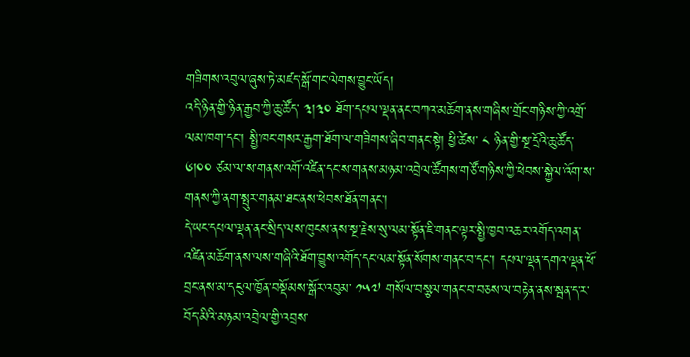གཟིགས་འབུལ་ཞུས་ཏེ་མཛད་སྒོ་གང་ལེགས་བྱུང་ཡོད།
འདི་ཉིན་གྱི་ཉིན་རྒྱབ་ཀྱི་ཆུ་ཚོད་ ༣།༣༠ ཐོག་དཔལ་ལྡན་ནང་བཀའ་མཆོག་ནས་གཞིས་གྲོང་གཉིས་ཀྱི་འགྲོ་ལམ་ཁག་དང་། སྤྱི་ཁང་གསར་རྒྱག་ཐོག་ལ་གཟིགས་ཞིབ་གནང་སྟེ། ཕྱི་ཚེས་ ༨ ཉིན་གྱི་སྔ་དྲོའི་ཆུ་ཚོད་ ༦།༠༠ ཙམ་ལ་ས་གནས་འགོ་འཛིན་དང་ས་གནས་མཉམ་འབྲེལ་ཚོགས་གཙོ་གཉིས་ཀྱི་ཕེབས་སྐྱེལ་འོག་ས་གནས་ཀྱི་ནག་སྤུར་གནམ་ཐང་ནས་ཕེབས་ཐོན་གནང་།
དེ་ཡང་དཔལ་ལྡན་ནང་སྲིད་ལས་ཁུངས་ནས་སྔ་རྗེས་སུ་ལམ་སྟོན་ཇི་གནང་ལྟར་སྤྱི་ཁྱབ་འཆར་འགོད་འགན་འཛིན་མཆོག་ནས་ལས་གཞིའི་ཐོག་བྱུས་འགོད་དང་ལམ་སྟོན་སོགས་གནང་བ་དང་། དཔལ་ལྡན་དགའ་ལྡན་ཕོ་བྲང་ནས་མ་དངུལ་ཁྱོན་བསྡོམས་སྒོར་འབུམ་ ༡༥༧ གསོལ་བསྩལ་གནང་བ་བཅས་ལ་བརྟེན་ནས་སྦན་ད་ར་བོད་མིའི་མཉམ་འབྲེལ་གྱི་འབྲས་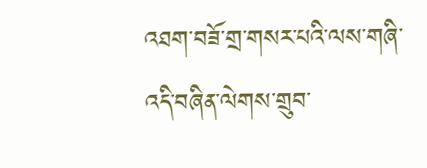འཐག་བཟོ་གྲ་གསར་པའི་ལས་གཞི་འདི་བཞིན་ལེགས་གྲུབ་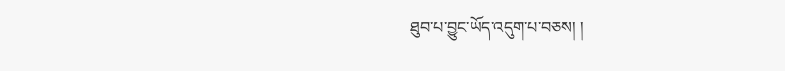ཐུབ་པ་བྱུང་ཡོད་འདུག་པ་བཅས། །